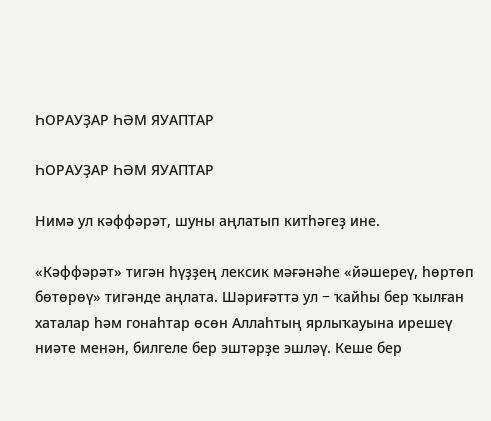ҺОРАУҘАР ҺӘМ ЯУАПТАР

ҺОРАУҘАР ҺӘМ ЯУАПТАР

Нимә ул кәффәрәт, шуны аңлатып китһәгеҙ ине.

«Кәффәрәт» тигән һүҙҙең лексик мәғәнәһе «йәшереү, һөртөп бөтөрөү» тигәнде аңлата. Шәриғәттә ул − ҡайһы бер ҡылған хаталар һәм гонаһтар өсөн Аллаһтың ярлыҡауына ирешеү ниәте менән, билгеле бер эштәрҙе эшләү. Кеше бер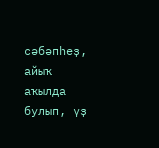сәбәпһеҙ, айыҡ аҡылда булып, үҙ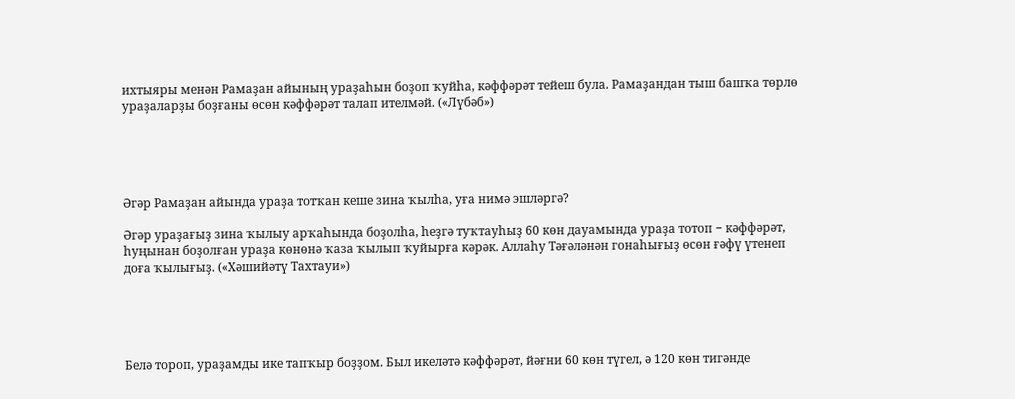ихтыяры менән Рамаҙан айының ураҙаһын боҙоп ҡуйһа, кәффәрәт тейеш була. Рамаҙандан тыш башҡа төрлө ураҙаларҙы боҙғаны өсөн кәффәрәт талап ителмәй. («Лүбәб»)





Әгәр Рамаҙан айында ураҙа тотҡан кеше зина ҡылһа, уға нимә эшләргә?

Әгәр ураҙағыҙ зина ҡылыу арҡаһында боҙолһа, һеҙгә туҡтауһыҙ 60 көн дауамында ураҙа тотоп − кәффәрәт, һуңынан боҙолған ураҙа көнөнә ҡаза ҡылып ҡуйырға кәрәк. Аллаһу Тәғәләнән гонаһығыҙ өсөн ғәфү үтенеп доға ҡылығыҙ. («Хәшийәтү Тахтауи»)





Белә тороп, ураҙамды ике тапҡыр боҙҙом. Был икеләтә кәффәрәт, йәғни 60 көн түгел, ә 120 көн тигәнде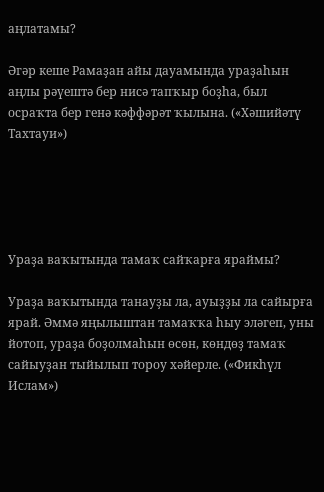аңлатамы?

Әгәр кеше Рамаҙан айы дауамында ураҙаһын аңлы рәүештә бер нисә тапҡыр боҙһа, был осраҡта бер генә кәффәрәт ҡылына. («Хәшийәтү Тахтауи»)





Ураҙа ваҡытында тамаҡ сайҡарға яраймы?

Ураҙа ваҡытында танауҙы ла, ауыҙҙы ла сайырға ярай. Әммә яңылыштан тамаҡҡа һыу эләгеп, уны йотоп, ураҙа боҙолмаһын өсөн, көндөҙ тамаҡ сайыуҙан тыйылып тороу хәйерле. («Фикһүл Ислам»)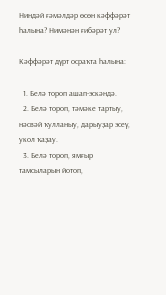Ниндәй ғәмәлдәр өсөн кәффәрәт һалына? Нимәнән ғибәрәт ул?

Кәффәрәт дүрт осраҡта һалына:

  1. Белә тороп ашап-эскәндә.
  2. Белә тороп, тәмәке тартыу, нәсвәй ҡулланыу, дарыуҙар эсеү, укол ҡаҙау.
  3. Белә тороп, ямғыр тамсыларын йотоп,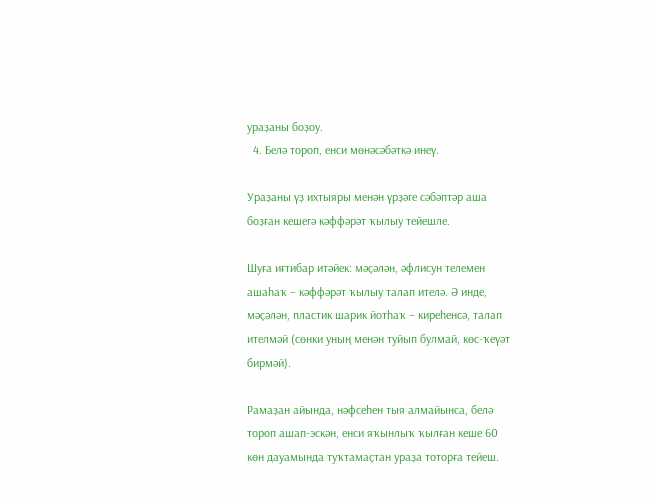ураҙаны боҙоу.
  4. Белә тороп, енси мөнәсәбәткә инеү.

Ураҙаны үҙ ихтыяры менән үрҙәге сәбәптәр аша боҙған кешегә кәффәрәт ҡылыу тейешле.

Шуға иғтибар итәйек: мәҫәлән, әфлисун телемен ашаһаҡ – кәффәрәт ҡылыу талап ителә. Ә инде, мәҫәлән, пластик шарик йотһаҡ – киреһенсә, талап ителмәй (сөнки уның менән туйып булмай, көс-ҡеүәт бирмәй).

Рамаҙан айында, нәфсеһен тыя алмайынса, белә тороп ашап-эскән, енси яҡынлыҡ ҡылған кеше 60 көн дауамында туҡтамаҫтан ураҙа тоторға тейеш.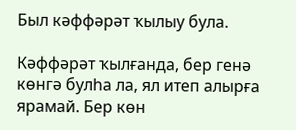Был кәффәрәт ҡылыу була.

Кәффәрәт ҡылғанда, бер генә көнгә булһа ла, ял итеп алырға ярамай. Бер көн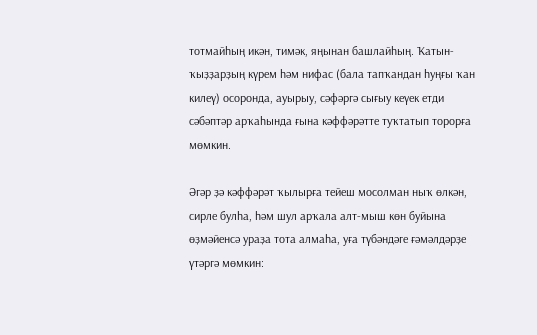тотмайһың икән, тимәк, яңынан башлайһың. Ҡатын-ҡыҙҙарҙың күрем һәм нифас (бала тапҡандан һуңғы ҡан килеү) осоронда, ауырыу, сәфәргә сығыу кеүек етди сәбәптәр арҡаһында ғына кәффәрәтте туҡтатып торорға мөмкин.

Әгәр ҙә кәффәрәт ҡылырға тейеш мосолман ныҡ өлкән, сирле булһа, һәм шул арҡала алт-мыш көн буйына өҙмәйенсә ураҙа тота алмаһа, уға түбәндәге ғәмәлдәрҙе үтәргә мөмкин: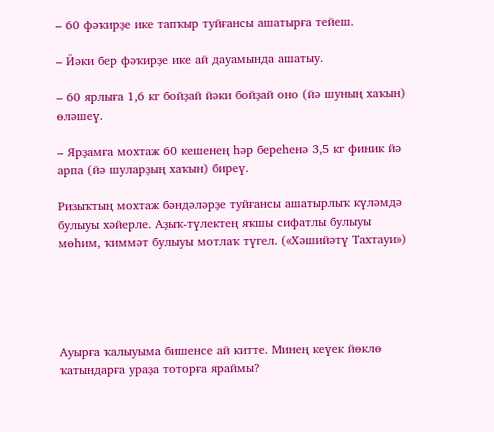– 60 фәҡирҙе ике тапҡыр туйғансы ашатырға тейеш.

– Йәки бер фәҡирҙе ике ай дауамында ашатыу.

– 60 ярлыға 1,6 кг бойҙай йәки бойҙай оно (йә шуның хаҡын) өләшеү.

– Ярҙамға мохтаж 60 кешенең һәр береһенә 3,5 кг финик йә арпа (йә шуларҙың хаҡын) биреү.

Ризыҡтың мохтаж бәндәләрҙе туйғансы ашатырлыҡ күләмдә булыуы хәйерле. Аҙыҡ-түлектең яҡшы сифатлы булыуы мөһим, ҡиммәт булыуы мотлаҡ түгел. («Хәшийәтү Тахтауи»)





Ауырға ҡалыуыма бишенсе ай китте. Минең кеүек йөклө ҡатындарға ураҙа тоторға яраймы?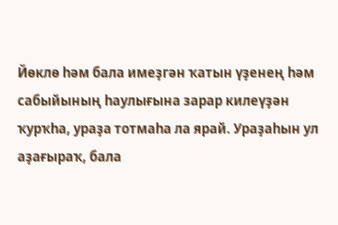Йөклө һәм бала имеҙгән ҡатын үҙенең һәм сабыйының һаулығына зарар килеүҙән ҡурҡһа, ураҙа тотмаһа ла ярай. Ураҙаһын ул аҙағыраҡ, бала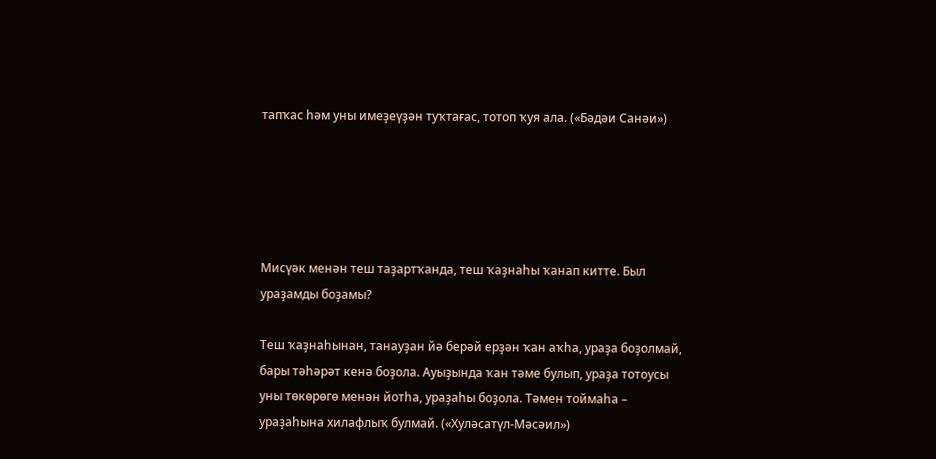тапҡас һәм уны имеҙеүҙән туҡтағас, тотоп ҡуя ала. («Бәдәи Санәи»)





Мисүәк менән теш таҙартҡанда, теш ҡаҙнаһы ҡанап китте. Был ураҙамды боҙамы?

Теш ҡаҙнаһынан, танауҙан йә берәй ерҙән ҡан аҡһа, ураҙа боҙолмай, бары тәһәрәт кенә боҙола. Ауыҙында ҡан тәме булып, ураҙа тотоусы уны төкөрөгө менән йотһа, ураҙаһы боҙола. Тәмен тоймаһа – ураҙаһына хилафлыҡ булмай. («Хуләсатүл-Мәсәил»)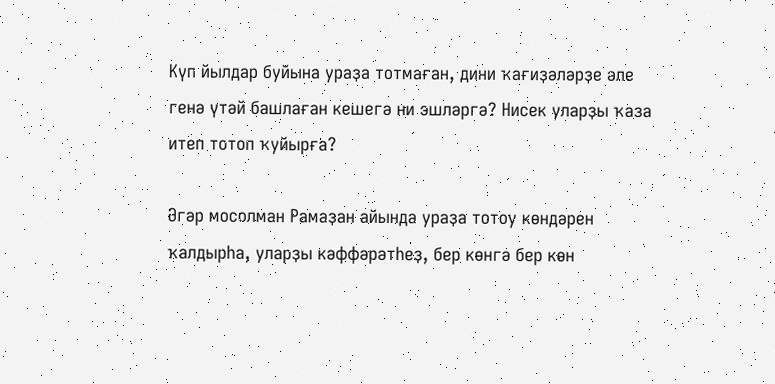Күп йылдар буйына ураҙа тотмаған, дини ҡағиҙәләрҙе әле генә үтәй башлаған кешегә ни эшләргә? Нисек уларҙы ҡаза итеп тотоп ҡуйырға?

Әгәр мосолман Рамаҙан айында ураҙа тотоу көндәрен ҡалдырһа, уларҙы кәффәрәтһеҙ, бер көнгә бер көн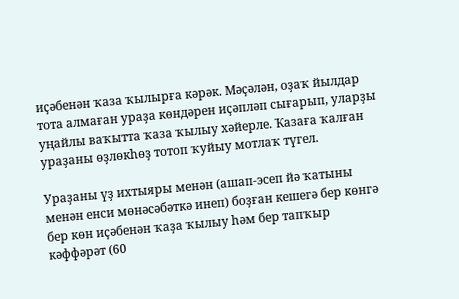иҫәбенән ҡаза ҡылырға кәрәк. Мәҫәлән, оҙаҡ йылдар тота алмаған ураҙа көндәрен иҫәпләп сығарып, уларҙы уңайлы ваҡытта ҡаза ҡылыу хәйерле. Ҡазаға ҡалған ураҙаны өҙлөкһөҙ тотоп ҡуйыу мотлаҡ түгел.

Ураҙаны үҙ ихтыяры менән (ашап-эсеп йә ҡатыны менән енси мөнәсәбәткә инеп) боҙған кешегә бер көнгә бер көн иҫәбенән ҡаҙа ҡылыу һәм бер тапҡыр кәффәрәт (60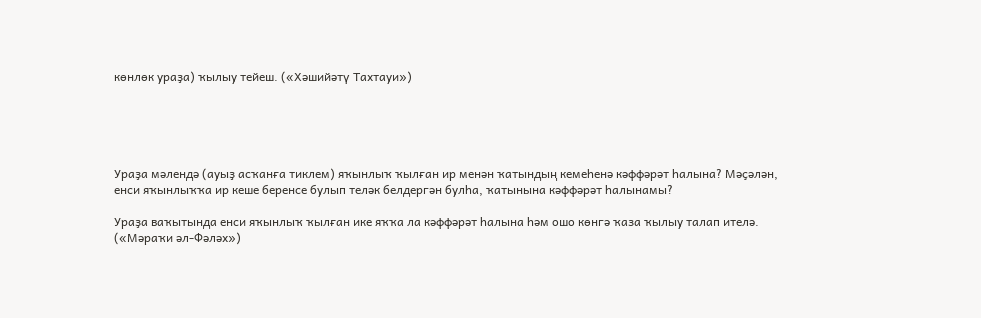көнлөк ураҙа) ҡылыу тейеш. («Хәшийәтү Тахтауи»)





Ураҙа мәлендә (ауыҙ асҡанға тиклем) яҡынлыҡ ҡылған ир менән ҡатындың кемеһенә кәффәрәт һалына? Мәҫәлән, енси яҡынлыҡҡа ир кеше беренсе булып теләк белдергән булһа, ҡатынына кәффәрәт һалынамы?

Ураҙа ваҡытында енси яҡынлыҡ ҡылған ике яҡҡа ла кәффәрәт һалына һәм ошо көнгә ҡаза ҡылыу талап ителә. («Мәраҡи әл-Фәләх»)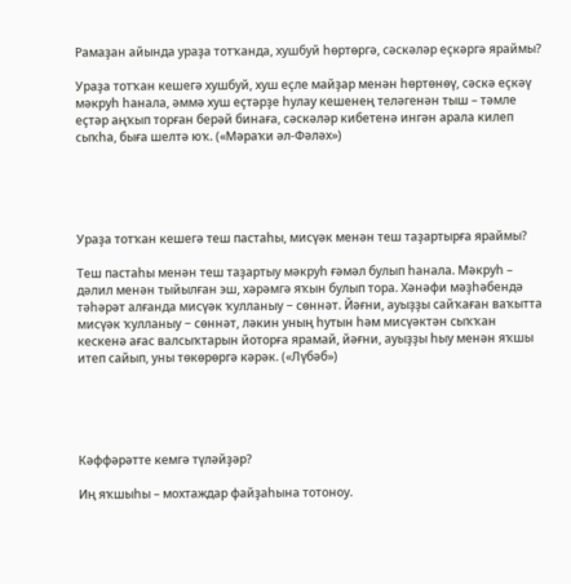Рамаҙан айында ураҙа тотҡанда, хушбуй һөртөргә, сәскәләр еҫкәргә яраймы?

Ураҙа тотҡан кешегә хушбуй, хуш еҫле майҙар менән һөртөнөү, сәскә еҫкәү мәкруһ һанала, әммә хуш еҫтәрҙе һулау кешенең теләгенән тыш – тәмле еҫтәр аңҡып торған берәй бинаға, сәскәләр кибетенә ингән арала килеп сыҡһа, быға шелтә юҡ. («Мәраҡи әл-Фәләх»)





Ураҙа тотҡан кешегә теш пастаһы, мисүәк менән теш таҙартырға яраймы?

Теш пастаһы менән теш таҙартыу мәкруһ ғәмәл булып һанала. Мәкруһ – дәлил менән тыйылған эш, хәрәмгә яҡын булып тора. Хәнәфи мәҙһәбендә тәһәрәт алғанда мисүәк ҡулланыу − сөннәт. Йәғни, ауыҙҙы сайҡаған ваҡытта мисүәк ҡулланыу − сөннәт, ләкин уның һутын һәм мисүәктән сыҡҡан кескенә ағас валсыҡтарын йоторға ярамай, йәғни, ауыҙҙы һыу менән яҡшы итеп сайып, уны төкөрөргә кәрәк. («Лүбәб»)





Кәффәрәтте кемгә түләйҙәр?

Иң яҡшыһы – мохтаждар файҙаһына тотоноу.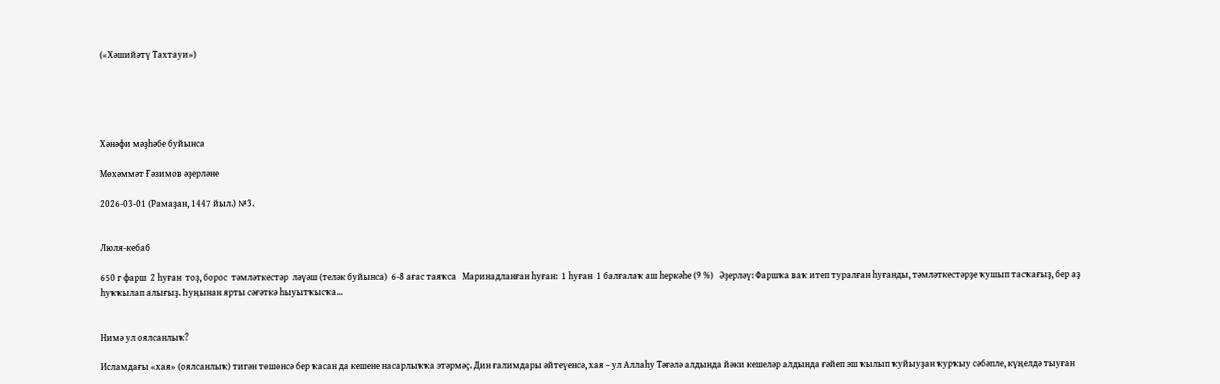(«Хәшийәтү Тахтауи»)





Хәнәфи мәҙһәбе буйынса

Мөхәммәт Ғәзимов әҙерләне

2026-03-01 (Рамаҙан, 1447 йыл.) №3.


Люля-кебаб

650 г фарш  2 һуған  тоҙ, борос  тәмләткестәр  ләүәш (теләк буйынса)  6-8 ағас таяҡса   Маринадланған һуған:  1 һуған  1 балғалаҡ аш һеркәһе (9 %)   Әҙерләү: Фаршҡа ваҡ итеп туралған һуғанды, тәмләткестәрҙе ҡушып тасҡағыҙ, бер аҙ һуҡҡылап алығыҙ. Һуңынан ярты сәғәткә һыуытҡысҡа...


Нимә ул оялсанлыҡ?

Исламдағы «хая» (оялсанлыҡ) тигән төшөнсә бер ҡасан да кешене насарлыҡҡа этәрмәҫ. Дин ғалимдары әйтеүенсә, хая – ул Аллаһу Тәғәлә алдында йәки кешеләр алдында ғәйеп эш ҡылып ҡуйыуҙан ҡурҡыу сәбәпле, күңелдә тыуған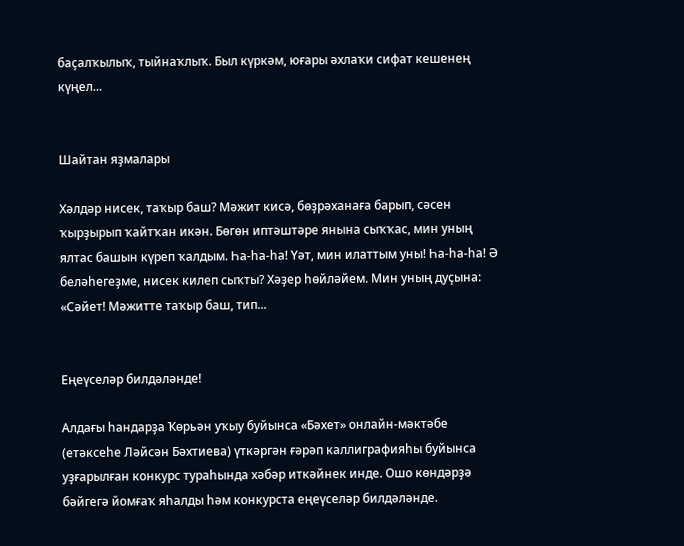баҫалҡылыҡ, тыйнаҡлыҡ. Был күркәм, юғары әхлаҡи сифат кешенең күңел...


Шайтан яҙмалары

Хәлдәр нисек, таҡыр баш? Мәжит кисә, бөҙрәханаға барып, сәсен ҡырҙырып ҡайтҡан икән. Бөгөн иптәштәре янына сыҡҡас, мин уның ялтас башын күреп ҡалдым. Һа-һа-һа! Үәт, мин илаттым уны! Һа-һа-һа! Ә беләһегеҙме, нисек килеп сыҡты? Хәҙер һөйләйем. Мин уның дуҫына: «Сәйет! Мәжитте таҡыр баш, тип...


Еңеүселәр билдәләнде!

Алдағы һандарҙа Ҡөрьән уҡыу буйынса «Бәхет» онлайн-мәктәбе (етәксеһе Ләйсән Бәхтиева) үткәргән ғәрәп каллиграфияһы буйынса уҙғарылған конкурс тураһында хәбәр иткәйнек инде. Ошо көндәрҙә бәйгегә йомғаҡ яһалды һәм конкурста еңеүселәр билдәләнде.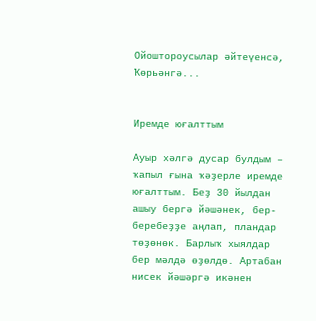Ойоштороусылар әйтеүенсә, Ҡөрьәнгә...


Иремде юғалттым

Ауыр хәлгә дусар булдым – ҡапыл ғына ҡәҙерле иремде юғалттым. Беҙ 30 йылдан ашыу бергә йәшәнек, бер-беребеҙҙе аңлап, пландар төҙөнөк. Барлыҡ хыялдар бер мәлдә өҙөлдө. Артабан нисек йәшәргә икәнен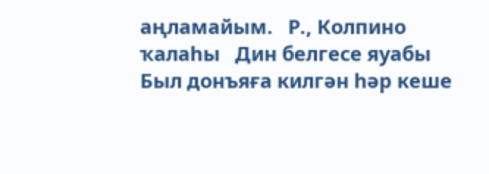аңламайым.   Р., Колпино ҡалаһы   Дин белгесе яуабы Был донъяға килгән һәр кеше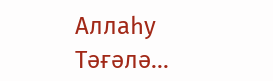Аллаһу Тәғәлә...